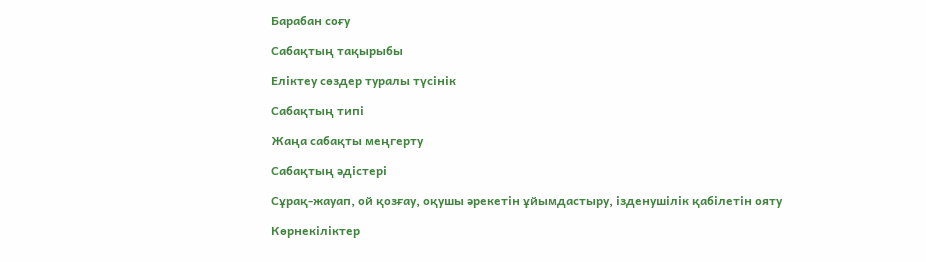Барабан соғу

Сабақтың тақырыбы

Еліктеу сөздер туралы түсінік

Сабақтың типі

Жаңа сабақты меңгерту

Сабақтың әдістері

Сұрақ-жауап, ой қозғау, оқушы әрекетін ұйымдастыру, ізденушілік қабілетін ояту

Көрнекіліктер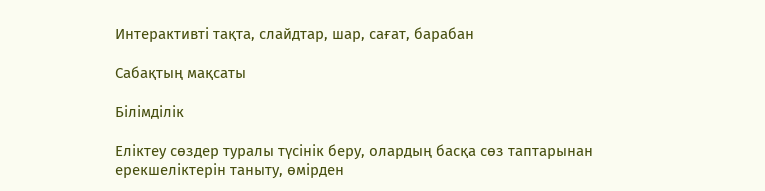Интерактивті тақта, слайдтар, шар, сағат, барабан

Сабақтың мақсаты

Білімділік

Еліктеу сөздер туралы түсінік беру, олардың басқа сөз таптарынан ерекшеліктерін таныту, өмірден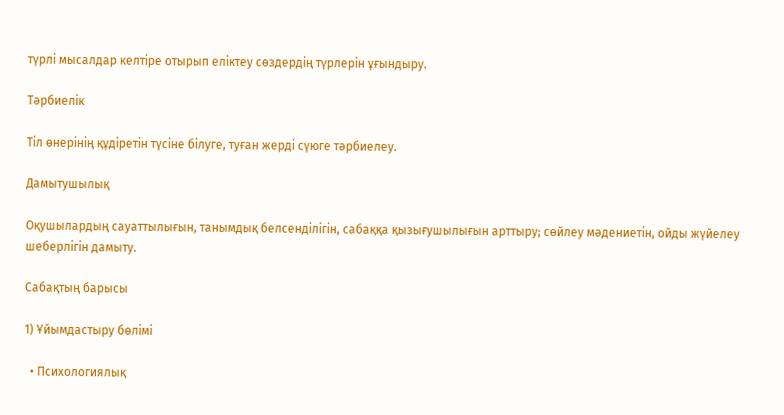түрлі мысалдар келтіре отырып еліктеу сөздердің түрлерін ұғындыру.

Тәрбиелік

Тіл өнерінің құдіретін түсіне білуге, туған жерді сүюге тәрбиелеу.

Дамытушылық

Оқушылардың сауаттылығын, танымдық белсенділігін, сабаққа қызығушылығын арттыру; сөйлеу мәдениетін, ойды жүйелеу шеберлігін дамыту.

Сабақтың барысы

1) Ұйымдастыру бөлімі

  • Психологиялық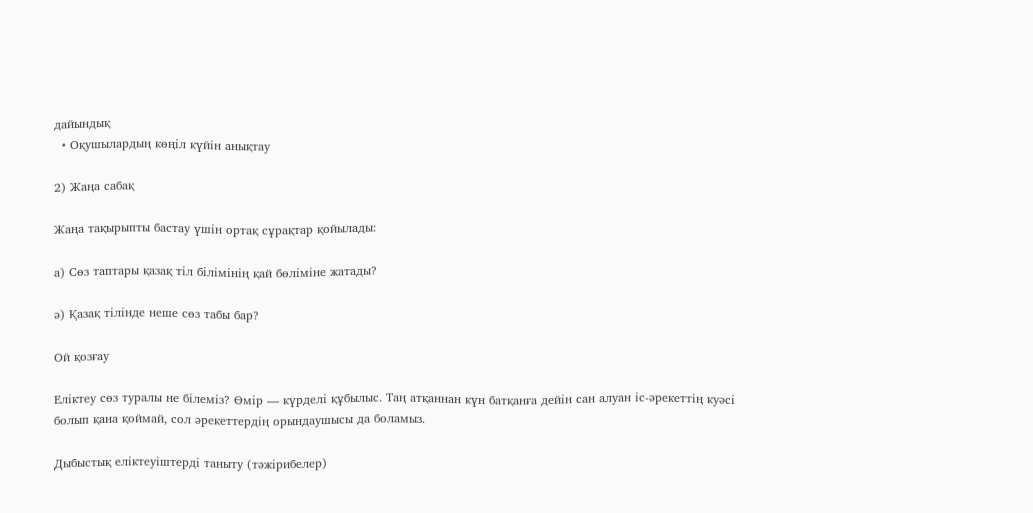дайындық
  • Оқушылардың көңіл күйін анықтау

2) Жаңа сабақ

Жаңа тақырыпты бастау үшін ортақ сұрақтар қойылады:

а) Сөз таптары қазақ тіл білімінің қай бөліміне жатады?

ә) Қазақ тілінде неше сөз табы бар?

Ой қозғау

Еліктеу сөз туралы не білеміз? Өмір — күрделі құбылыс. Таң атқаннан күн батқанға дейін сан алуан іс-әрекеттің куәсі болып қана қоймай, сол әрекеттердің орындаушысы да боламыз.

Дыбыстық еліктеуіштерді таныту (тәжірибелер)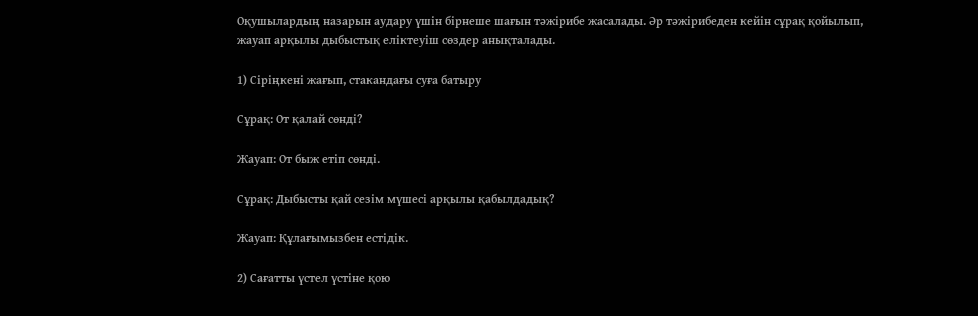Оқушылардың назарын аудару үшін бірнеше шағын тәжірибе жасалады. Әр тәжірибеден кейін сұрақ қойылып, жауап арқылы дыбыстық еліктеуіш сөздер анықталады.

1) Сіріңкені жағып, стакандағы суға батыру

Сұрақ: От қалай сөнді?

Жауап: От быж етіп сөнді.

Сұрақ: Дыбысты қай сезім мүшесі арқылы қабылдадық?

Жауап: Құлағымызбен естідік.

2) Сағатты үстел үстіне қою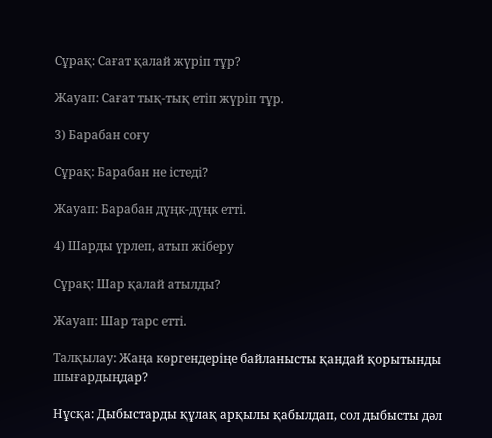Сұрақ: Сағат қалай жүріп тұр?

Жауап: Сағат тық-тық етіп жүріп тұр.

3) Барабан соғу

Сұрақ: Барабан не істеді?

Жауап: Барабан дүңк-дүңк етті.

4) Шарды үрлеп, атып жіберу

Сұрақ: Шар қалай атылды?

Жауап: Шар тарс етті.

Талқылау: Жаңа көргендеріңе байланысты қандай қорытынды шығардыңдар?

Нұсқа: Дыбыстарды құлақ арқылы қабылдап, сол дыбысты дәл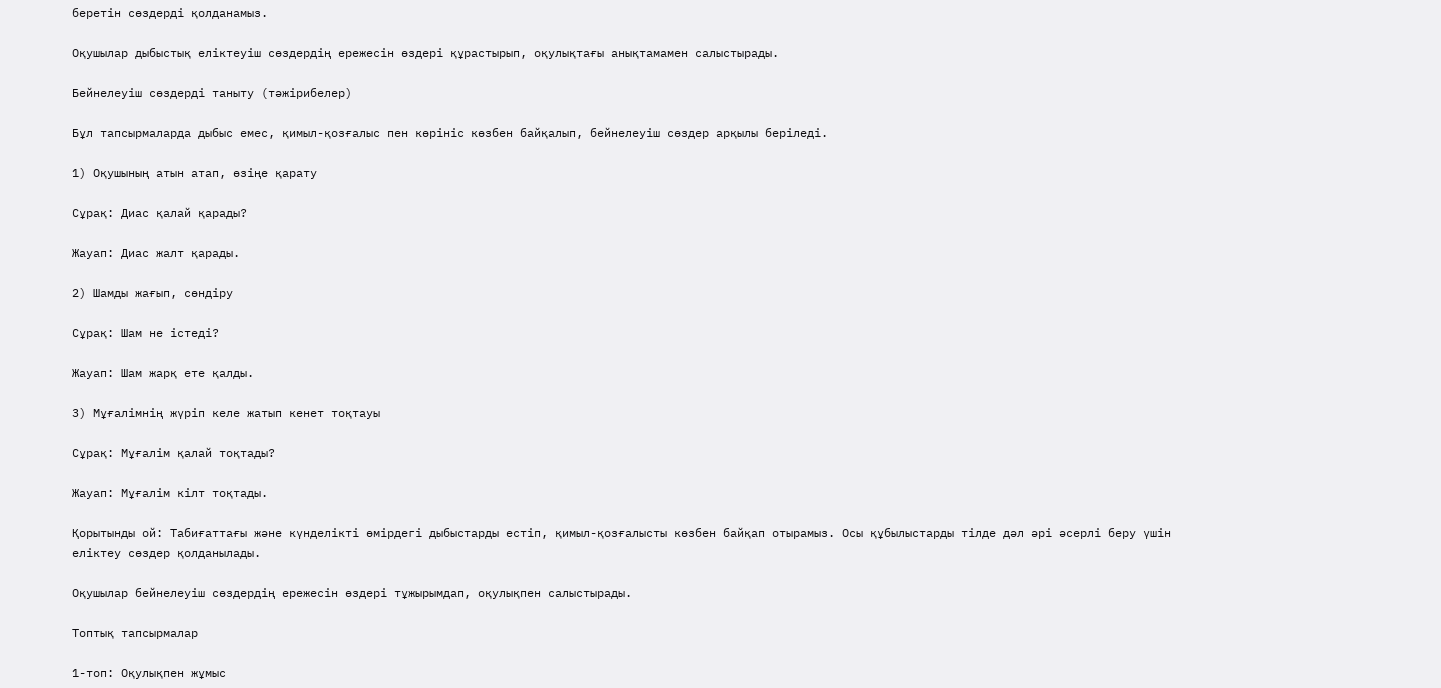беретін сөздерді қолданамыз.

Оқушылар дыбыстық еліктеуіш сөздердің ережесін өздері құрастырып, оқулықтағы анықтамамен салыстырады.

Бейнелеуіш сөздерді таныту (тәжірибелер)

Бұл тапсырмаларда дыбыс емес, қимыл-қозғалыс пен көрініс көзбен байқалып, бейнелеуіш сөздер арқылы беріледі.

1) Оқушының атын атап, өзіңе қарату

Сұрақ: Диас қалай қарады?

Жауап: Диас жалт қарады.

2) Шамды жағып, сөндіру

Сұрақ: Шам не істеді?

Жауап: Шам жарқ ете қалды.

3) Мұғалімнің жүріп келе жатып кенет тоқтауы

Сұрақ: Мұғалім қалай тоқтады?

Жауап: Мұғалім кілт тоқтады.

Қорытынды ой: Табиғаттағы және күнделікті өмірдегі дыбыстарды естіп, қимыл-қозғалысты көзбен байқап отырамыз. Осы құбылыстарды тілде дәл әрі әсерлі беру үшін еліктеу сөздер қолданылады.

Оқушылар бейнелеуіш сөздердің ережесін өздері тұжырымдап, оқулықпен салыстырады.

Топтық тапсырмалар

1-топ: Оқулықпен жұмыс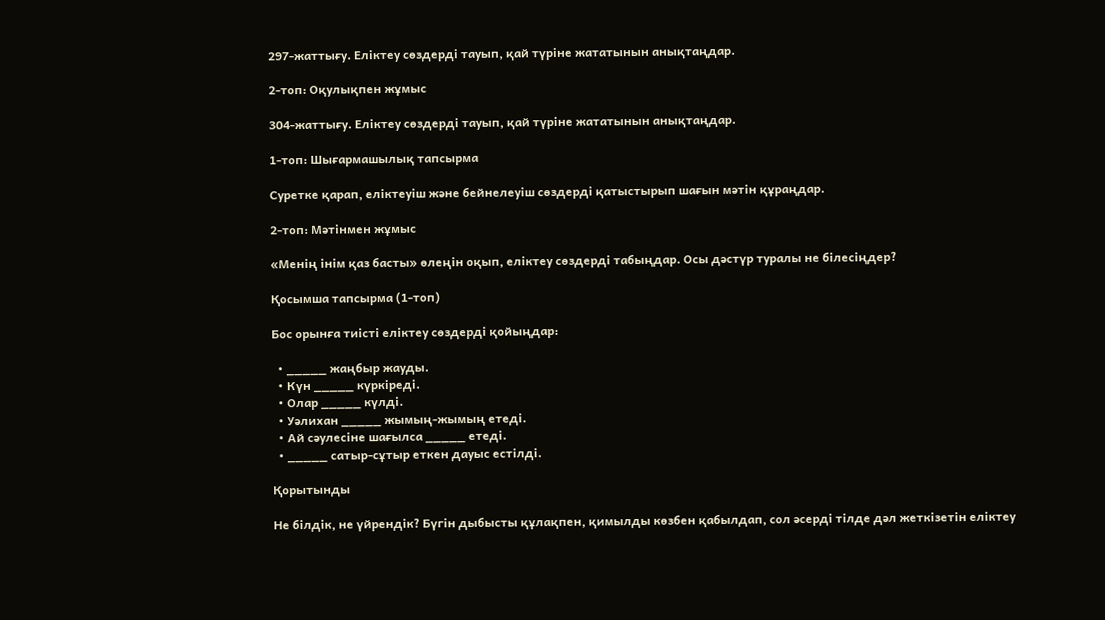297-жаттығу. Еліктеу сөздерді тауып, қай түріне жататынын анықтаңдар.

2-топ: Оқулықпен жұмыс

304-жаттығу. Еліктеу сөздерді тауып, қай түріне жататынын анықтаңдар.

1-топ: Шығармашылық тапсырма

Суретке қарап, еліктеуіш және бейнелеуіш сөздерді қатыстырып шағын мәтін құраңдар.

2-топ: Мәтінмен жұмыс

«Менің інім қаз басты» өлеңін оқып, еліктеу сөздерді табыңдар. Осы дәстүр туралы не білесіңдер?

Қосымша тапсырма (1-топ)

Бос орынға тиісті еліктеу сөздерді қойыңдар:

  • _____ жаңбыр жауды.
  • Күн _____ күркіреді.
  • Олар _____ күлді.
  • Уәлихан _____ жымың-жымың етеді.
  • Ай сәулесіне шағылса _____ етеді.
  • _____ сатыр-сұтыр еткен дауыс естілді.

Қорытынды

Не білдік, не үйрендік? Бүгін дыбысты құлақпен, қимылды көзбен қабылдап, сол әсерді тілде дәл жеткізетін еліктеу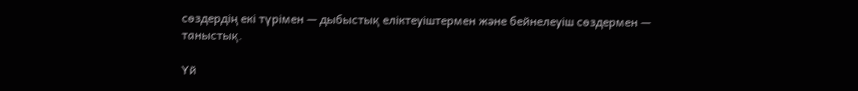сөздердің екі түрімен — дыбыстық еліктеуіштермен және бейнелеуіш сөздермен — таныстық.

Үй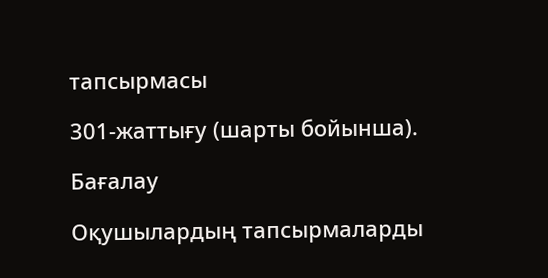тапсырмасы

301-жаттығу (шарты бойынша).

Бағалау

Оқушылардың тапсырмаларды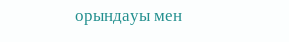орындауы мен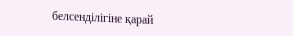белсенділігіне қарай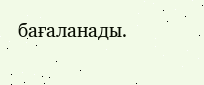бағаланады.